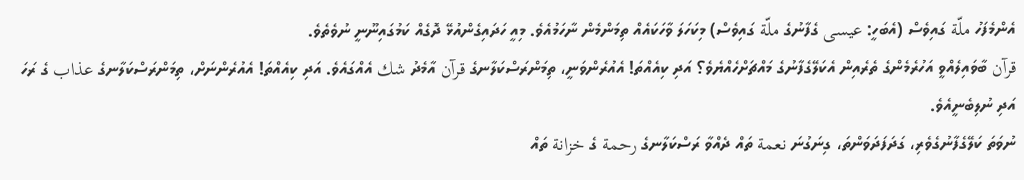އެންމެފަހު ملّة ގައިވެސް (އެބަހީ: عيسى ގެފާނުގެ ملّة ގައިވެސް) މިކަހަލަ ވާހަކައެއް ތިމަންމެން ނާހަމުއެވެ. މިއީ ހަދައިގެންއުޅޭ ދޮގެއް ކަމުގައިނޫނީ ނުވެތެވެ.
قرآن ބާވައިލެއްވީ އަހުރެމެންގެ ތެރެއިން އެކަލޭގެފާނުގެ މައްޗަށްހެއްޔެވެ؟ އަދި ކިއެއްތަ! އެއުރެންވަނީ، ތިމަންރަސްކަލާނގެ قرآن އާމެދު شك އެއްގައެވެ. އަދި ކިއެއްތަ! އެއުރެންނަށް، ތިމަންރަސްކަލާނގެ عذاب ގެ ރަހަ އަދި ނުލިބެނީއެވެ.
ނުވަތަ ކަލޭގެފާނުގެވެރި، ގަދަފަދަވަންތަ، ގިނަގުނަ نعمة ތައް ދެއްވާ ރަސްކަލާނގެ رحمة ގެ خزانة ތައް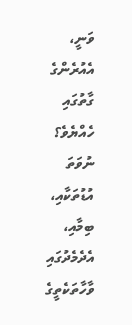ވަނީ، އެއުރެންގެ ގާތުގައި ހެއްޔެވެ؟
ނުވަތަ އުޑުތަކާއި، ބިމާއި، އެދެމެދުގައި ވާހާތަކެތީގެ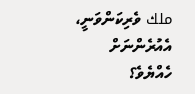ملك ވެރިކަންވަނީ، އެއުރެންނަށް ހެއްޔެވެ؟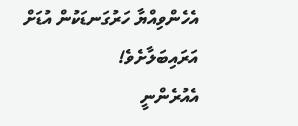އެހެންވިއްޔާ ހަރުގަނޑަކުން އުޑަށް އަރައިބަލާށެވެ!
އެއުރެންނީ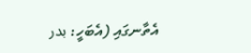އެތާނގައި (އެބަހީ: بدر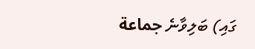ގައި) ބަލިވާނެ جماعة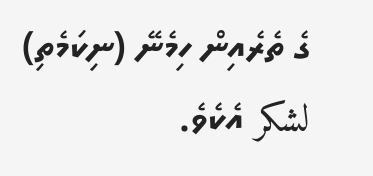ގެ ތެރެއިން ހިމެނޭ (ނިކަމެތި) لشكر އެކެވެ.